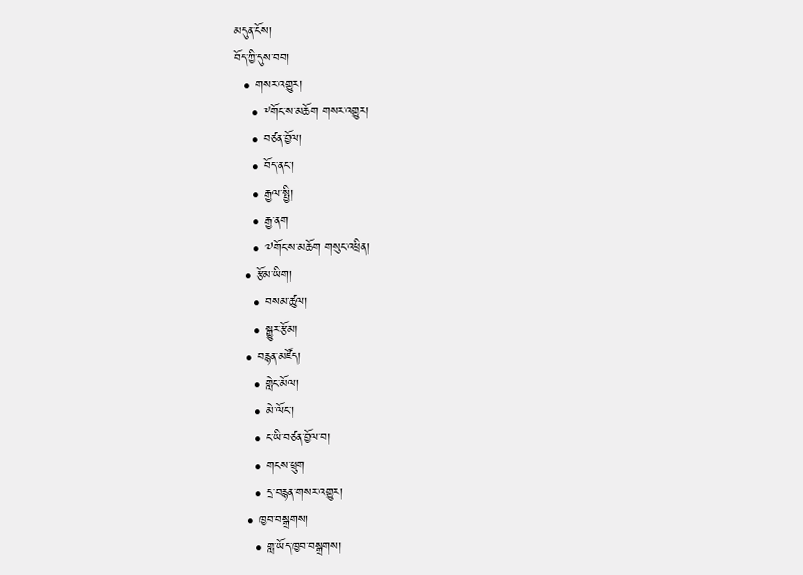མདུན་ངོས།
བོད་ཀྱི་དུས་བབ།
  • གསར་འགྱུར།
    • ༸གོང་ས་མཆོག གསར་འགྱུར།
    • བཙན་བྱོལ།
    • བོད་ནང་།
    • རྒྱལ་སྤྱི།
    • རྒྱ་ནག
    • ༧གོང་ས་མཆོག གསུང་འཕྲིན།
  • རྩོམ་ཡིག།
    • བསམ་ཚུལ།
    • སྒྱུར་རྩོམ།
  • བརྙན་མཛོད།
    • གླེང་མོལ།
    • མེ་ལོང་།
    • ང་ཡི་བཙན་བྱོལ་བ།
    • གངས་ཕྲུག
    • དྲ་བརྙན་གསར་འགྱུར།
  • ཁྱབ་བསྒྲགས།
    • གླ་ཡོད་ཁྱབ་བསྒྲགས།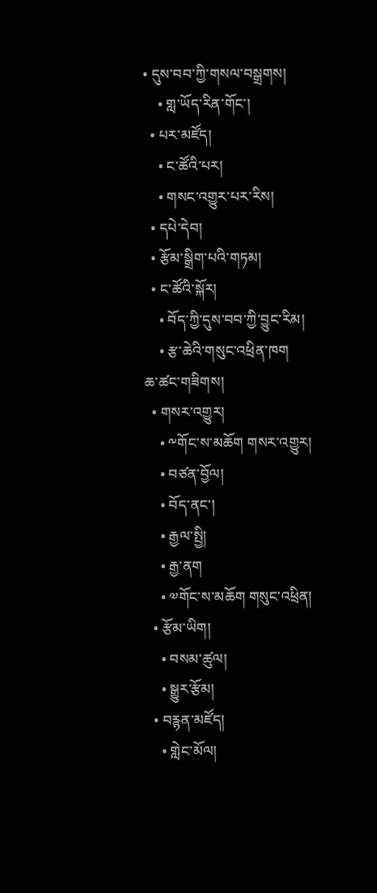• དུས་བབ་ཀྱི་གསལ་བསྒྲགས།
    • གླ་ཡོད་རིན་གོང་།
  • པར་མཛོད།
    • ང་ཚོའི་པར།
    • གསང་འགྱུར་པར་རིས།
  • དཔེ་དེབ།
  • རྩོམ་སྒྲིག་པའི་གཏམ།
  • ང་ཚོའི་སྐོར།
    • བོད་ཀྱི་དུས་བབ་ཀྱི་བྱུང་རིམ།
    • རྩ་ཆེའི་གསུང་འཕྲིན་ཁག
ཆ་ཚང་གཟིགས།
  • གསར་འགྱུར།
    • ༸གོང་ས་མཆོག གསར་འགྱུར།
    • བཙན་བྱོལ།
    • བོད་ནང་།
    • རྒྱལ་སྤྱི།
    • རྒྱ་ནག
    • ༧གོང་ས་མཆོག གསུང་འཕྲིན།
  • རྩོམ་ཡིག།
    • བསམ་ཚུལ།
    • སྒྱུར་རྩོམ།
  • བརྙན་མཛོད།
    • གླེང་མོལ།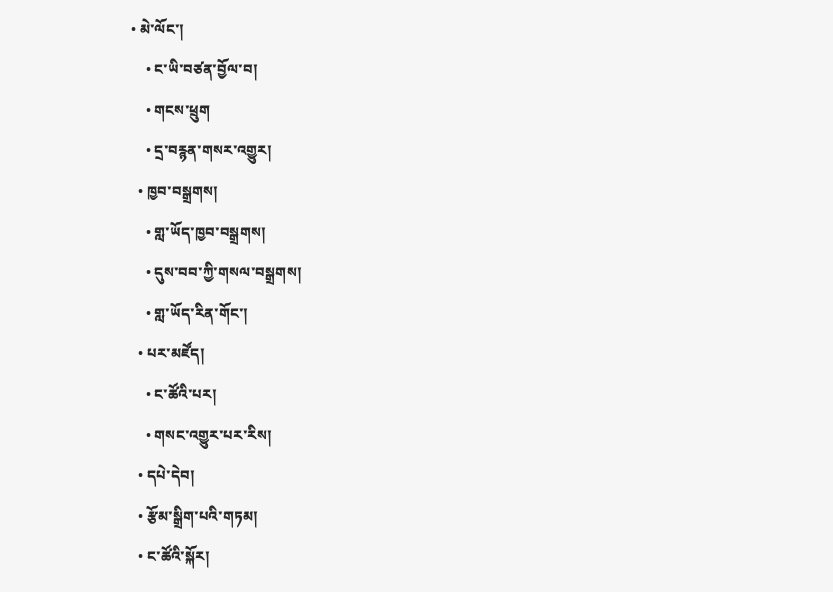• མེ་ལོང་།
    • ང་ཡི་བཙན་བྱོལ་བ།
    • གངས་ཕྲུག
    • དྲ་བརྙན་གསར་འགྱུར།
  • ཁྱབ་བསྒྲགས།
    • གླ་ཡོད་ཁྱབ་བསྒྲགས།
    • དུས་བབ་ཀྱི་གསལ་བསྒྲགས།
    • གླ་ཡོད་རིན་གོང་།
  • པར་མཛོད།
    • ང་ཚོའི་པར།
    • གསང་འགྱུར་པར་རིས།
  • དཔེ་དེབ།
  • རྩོམ་སྒྲིག་པའི་གཏམ།
  • ང་ཚོའི་སྐོར།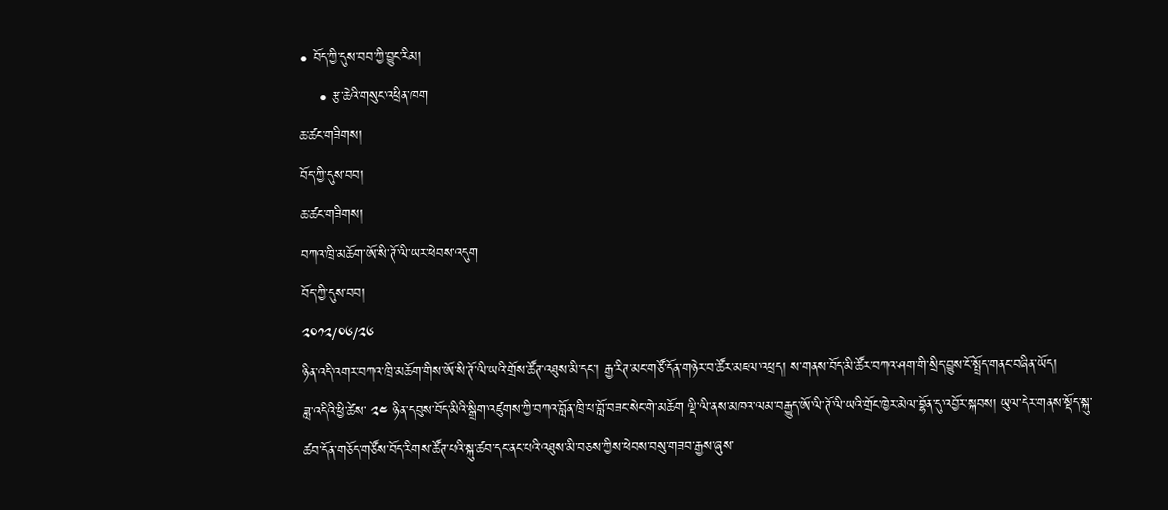• བོད་ཀྱི་དུས་བབ་ཀྱི་བྱུང་རིམ།
    • རྩ་ཆེའི་གསུང་འཕྲིན་ཁག
ཆ་ཚང་གཟིགས།
བོད་ཀྱི་དུས་བབ།
ཆ་ཚང་གཟིགས།
བཀའ་ཁྲི་མཆོག་ཨོ་སི་ཊོ་ལི་ཡར་ཕེབས་འདུག
བོད་ཀྱི་དུས་བབ།
༢༠༡༢/༠༦/༢༦
ཉིན་འདི་འགར་བཀའ་ཁྲི་མཆོག་གིས་ཨོ་སི་ཊོ་ལི་ཡའི་གྲོས་ཚོཊ་འཐུས་མི་དང་། རྒྱ་རིཊ་མང་གཙོ་དོན་གཉེར་བ་ཚོར་མཇལ་འཕྲད། ས་གནས་བོད་མི་ཚོར་བཀའ་ཤག་གི་སྲིད་བྱུས་ངོ་སྤྲོད་གནང་བཞིན་ཡོད།
ཟླ་འདིའི་ཕྱི་ཚེས་ ༢༤ ཉིན་དབུས་བོད་མིའི་སྒྲིག་འཛུགས་ཀྱི་བཀའ་བློན་ཁྲི་པ་བློ་བཟང་སེང་གེ་མཆོག ལྡི་ལི་ནས་མཁའ་ལམ་བརྒྱུད་ཨོ་ལི་ཊོ་ལི་ཡའི་གྲོང་ཁྱེར་མེལ་བྷོན་དུ་འབྱོར་སྐབས། ཡུལ་དེར་གནས་སྡོད་སྐུ་ཚབ་དོན་གཅོད་གཙོས་བོད་རིགས་ཚོཊ་པའི་སྐུ་ཚབ་དང་ནང་པའི་འཐུས་མི་བཅས་ཀྱིས་ཕེབས་བསུ་གཟབ་རྒྱས་ཞུས་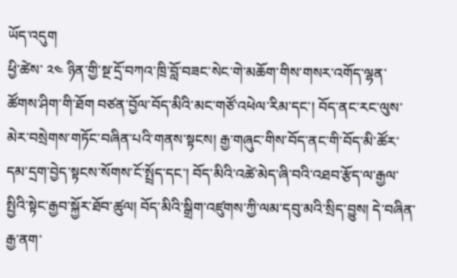ཡོད་འདུག
ཕྱི་ཚེས་ ༢༤ ཉིན་གྱི་སྔ་དྲོ་བཀའ་ཁྲི་བློ་བཟང་སེང་གེ་མཆོག་གིས་གསར་འགོད་ལྷན་ཚོགས་ཤིག་གི་ཐོག བཙན་བྱོལ་བོད་མིའི་མང་གཙོ་འཕེལ་རིམ་དང་། བོད་ནང་རང་ལུས་མེར་བསྲེགས་གཏོང་བཞིན་པའི་གནས་སྟངས། རྒྱ་གཞུང་གིས་བོད་ནང་གི་བོད་མི་ཚོར་དམ་དྲག་བྱེད་སྟངས་སོགས་ངོ་སྤྲོད་དང་། བོད་མིའི་འཚེ་མེད་ཞི་བའི་འཐབ་རྩོད་ལ་རྒྱལ་སྤྱིའི་སྟེང་རྒྱབ་སྐྱོར་ཐོབ་ཚུལ། བོད་མིའི་སྒྲིག་འཛུགས་ཀྱི་ལམ་དབུ་མའི་སྲིད་བྱུས། དེ་བཞིན་རྒྱ་ནག་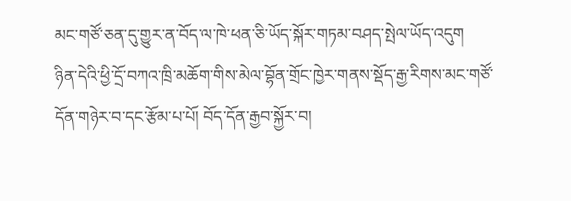མང་གཙོ་ཅན་དུ་གྱུར་ན་བོད་ལ་ཁེ་ཕན་ཅི་ཡོད་སྐོར་གཏམ་བཤད་སྤེལ་ཡོད་འདུག
ཉིན་དེའི་ཕྱི་དྲོ་བཀའ་ཁྲི་མཆོག་གིས་མེལ་བྷོན་གྲོང་ཁྱེར་གནས་སྡོད་རྒྱ་རིགས་མང་གཙོ་དོན་གཉེར་བ་དང་རྩོམ་པ་པོ། བོད་དོན་རྒྱབ་སྐྱོར་བ།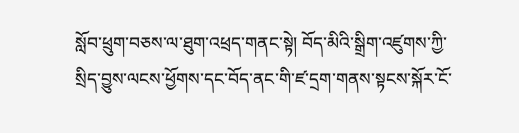སློབ་ཕྲུག་བཅས་ལ་ཐུག་འཕྲད་གནང་སྟེ། བོད་མིའི་སྒྲིག་འཛུགས་ཀྱི་སྲིད་བྱུས་ལངས་ཕྱོགས་དང་བོད་ནང་གི་ཛ་དྲག་གནས་སྟངས་སྐོར་ངོ་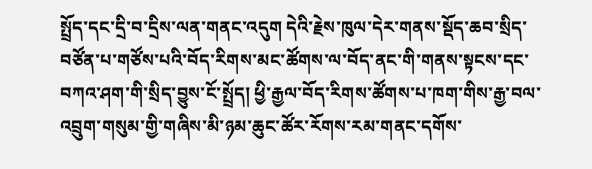སྤྲོད་དང་དྲི་བ་དྲིས་ལན་གནང་འདུག དེའི་རྗེས་ཁུལ་དེར་གནས་སྡོད་ཆབ་སྲིད་བཙོན་པ་གཙོས་པའི་བོད་རིགས་མང་ཚོགས་ལ་བོད་ནང་གི་གནས་སྟངས་དང་བཀའ་ཤག་གི་སྲིད་བྱུས་ངོ་སྤྲོད། ཕྱི་རྒྱལ་བོད་རིགས་ཚོགས་པ་ཁག་གིས་རྒྱ་བལ་འབྲུག་གསུམ་གྱི་གཞིས་མི་ཉམ་ཆུང་ཚོར་རོགས་རམ་གནང་དགོས་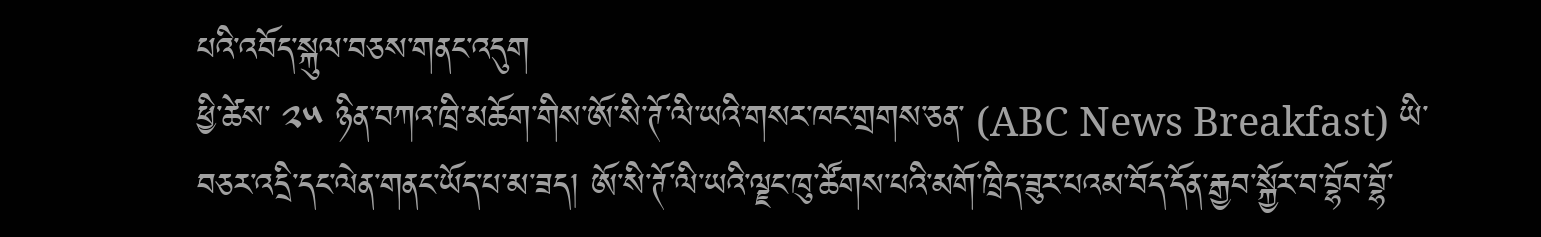པའི་འབོད་སྐུལ་བཅས་གནང་འདུག
ཕྱི་ཚེས་ ༢༥ ཉིན་བཀའ་ཁྲི་མཆོག་གིས་ཨོ་སི་ཊོ་ལི་ཡའི་གསར་ཁང་གྲགས་ཅན་ (ABC News Breakfast) ཡི་བཅར་འདྲི་དང་ལེན་གནང་ཡོད་པ་མ་ཟད། ཨོ་སི་ཊོ་ལི་ཡའི་ལྗང་ཁུ་ཚོགས་པའི་མགོ་ཁྲིད་ཟུར་པའམ་བོད་དོན་རྒྱབ་སྐྱོར་བ་བྷོབ་བྷོ་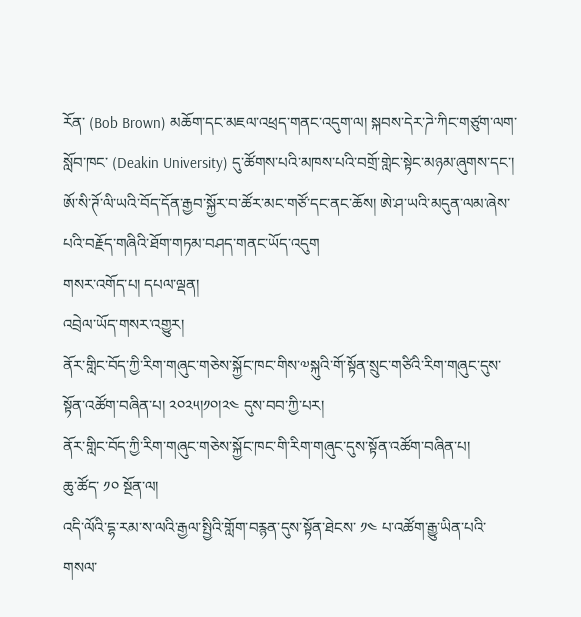རོན་ (Bob Brown) མཆོག་དང་མཇལ་འཕྲད་གནང་འདུག་ལ། སྐབས་དེར་ཌེ་ཀིང་གཙུག་ལག་སློབ་ཁང་ (Deakin University) དུ་ཚོགས་པའི་མཁས་པའི་བགྲོ་གླེང་སྟེང་མཉམ་ཞུགས་དང་། ཨོ་སི་ཊོ་ལི་ཡའི་བོད་དོན་རྒྱབ་སྐྱོར་བ་ཚོར་མང་གཙོ་དང་ནང་ཆོས། ཨེ་ཤ་ཡའི་མདུན་ལམ་ཞེས་པའི་བརྗོད་གཞིའི་ཐོག་གཏམ་བཤད་གནང་ཡོད་འདུག
གསར་འགོད་པ། དཔལ་ལྡན།
འབྲེལ་ཡོད་གསར་འགྱུར།
ནོར་གླིང་བོད་ཀྱི་རིག་གཞུང་གཅེས་སྐྱོང་ཁང་གིས་༧སྐུའི་གོ་སྟོན་སྲུང་གཙིའི་རིག་གཞུང་དུས་སྟོན་འཚོག་བཞིན་པ། ༢༠༢༥།༡༠།༢༤ དུས་བབ་ཀྱི་པར།
ནོར་གླིང་བོད་ཀྱི་རིག་གཞུང་གཅེས་སྐྱོང་ཁང་གི་རིག་གཞུང་དུས་སྟོན་འཚོག་བཞིན་པ།
ཆུ་ཚོད་ ༡༠ སྔོན་ལ།
འདི་ལོའི་དྷ་རམ་ས་ལའི་རྒྱལ་སྤྱིའི་གློག་བརྙན་དུས་སྟོན་ཐེངས་ ༡༤ པ་འཚོག་རྒྱུ་ཡིན་པའི་གསལ་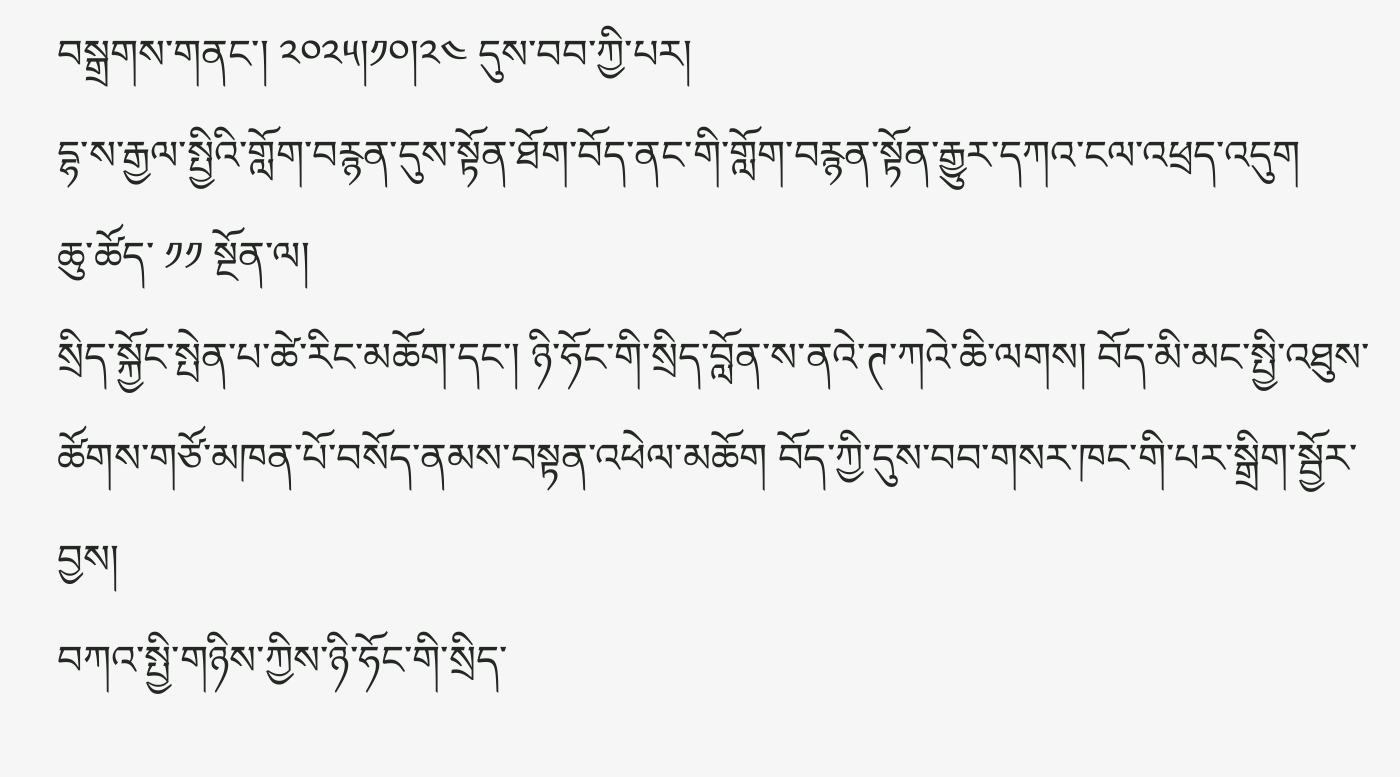བསྒྲགས་གནང་། ༢༠༢༥།༡༠།༢༤ དུས་བབ་ཀྱི་པར།
དྷ་ས་རྒྱལ་སྤྱིའི་གློག་བརྙན་དུས་སྟོན་ཐོག་བོད་ནང་གི་གློག་བརྙན་སྟོན་རྒྱུར་དཀའ་ངལ་འཕྲད་འདུག
ཆུ་ཚོད་ ༡༡ སྔོན་ལ།
སྲིད་སྐྱོང་སྤེན་པ་ཚེ་རིང་མཆོག་དང་། ཉི་ཧོང་གི་སྲིད་བློན་ས་ནའེ་ཊ་ཀའེ་ཆི་ལགས། བོད་མི་མང་སྤྱི་འཐུས་ཚོགས་གཙོ་མཁན་པོ་བསོད་ནམས་བསྟན་འཕེལ་མཆོག བོད་ཀྱི་དུས་བབ་གསར་ཁང་གི་པར་སྒྲིག་སྦྱོར་བྱས།
བཀའ་སྤྱི་གཉིས་ཀྱིས་ཉི་ཧོང་གི་སྲིད་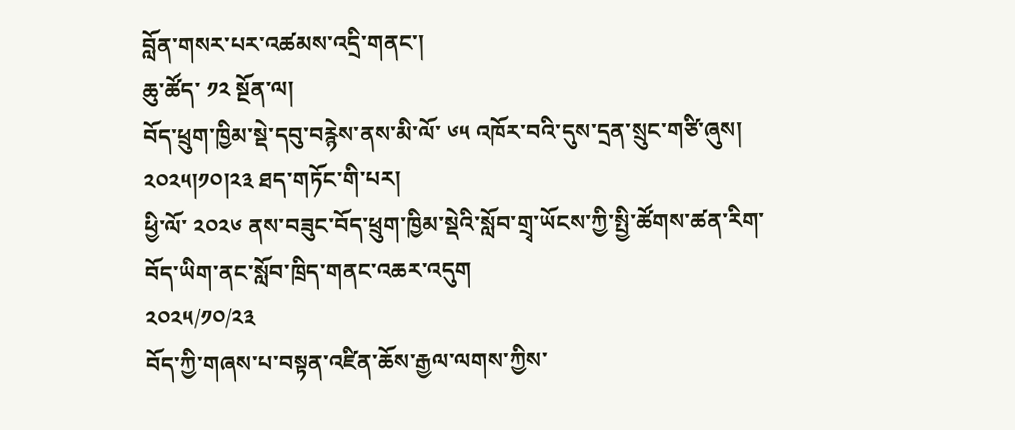བློན་གསར་པར་འཚམས་འདྲི་གནང་།
ཆུ་ཚོད་ ༡༢ སྔོན་ལ།
བོད་ཕྲུག་ཁྱིམ་སྡེ་དབུ་བརྙེས་ནས་མི་ལོ་ ༦༥ འཁོར་བའི་དུས་དྲན་སྲུང་གཙི་ཞུས། ༢༠༢༥།༡༠།༢༣ ཐད་གཏོང་གི་པར།
ཕྱི་ལོ་ ༢༠༢༦ ནས་བཟུང་བོད་ཕྲུག་ཁྱིམ་སྡེའི་སློབ་གྲྭ་ཡོངས་ཀྱི་སྤྱི་ཚོགས་ཚན་རིག་བོད་ཡིག་ནང་སློབ་ཁྲིད་གནང་འཆར་འདུག
༢༠༢༥/༡༠/༢༣
བོད་ཀྱི་གཞས་པ་བསྟན་འཛིན་ཆོས་རྒྱལ་ལགས་ཀྱིས་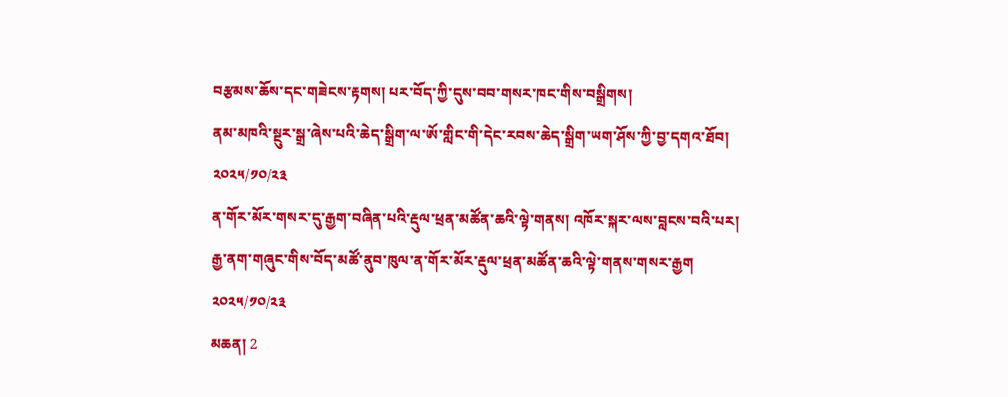བརྩམས་ཆོས་དང་གཟེངས་རྟགས། པར་བོད་ཀྱི་དུས་བབ་གསར་ཁང་གིས་བསྒྲིགས།
ནམ་མཁའི་སྔུར་སྒྲ་ཞེས་པའི་ཆེད་སྒྲིག་ལ་ཨོ་གླིང་གི་དེང་རབས་ཆེད་སྒྲིག་ཡག་ཤོས་ཀྱི་བྱ་དགའ་ཐོབ།
༢༠༢༥/༡༠/༢༣
ན་གོར་མོར་གསར་དུ་རྒྱག་བཞིན་པའི་རྡུལ་ཕྲན་མཚོན་ཆའི་ལྟེ་གནས། འཁོར་སྐར་ལས་བླངས་བའི་པར།
རྒྱ་ནག་གཞུང་གིས་བོད་མཚོ་ནུབ་ཁུལ་ན་གོར་མོར་རྡུལ་ཕྲན་མཚོན་ཆའི་ལྟེ་གནས་གསར་རྒྱག
༢༠༢༥/༡༠/༢༣
མཆན། 2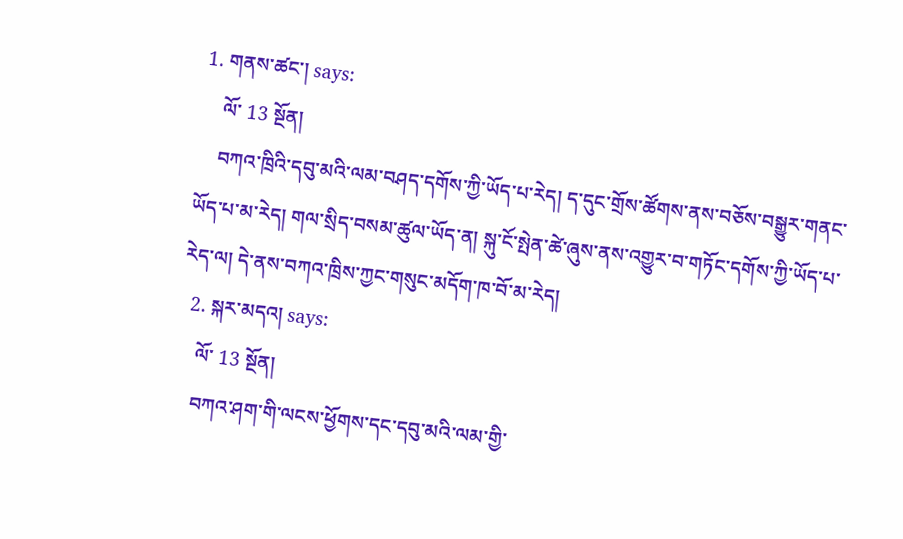1. གནས་ཚང་། says:
    ལོ་ 13 སྔོན།
    བཀའ་ཁྲིའི་དབུ་མའི་ལམ་བཤད་དགོས་ཀྱི་ཡོད་པ་རེད། ད་དུང་གྲོས་ཚོགས་ནས་བཅོས་བསྒྱུར་གནང་ཡོད་པ་མ་རེད། གལ་སྲིད་བསམ་ཚུལ་ཡོད་ན། སྐུ་ངོ་སྤེན་ཚེ་ཞུས་ནས་འགྱུར་བ་གཏོང་དགོས་ཀྱི་ཡོད་པ་རེད་ལ། དེ་ནས་བཀའ་ཁྲིས་ཀྱང་གསུང་མདོག་ཁ་བོ་མ་རེད།
  2. སྐར་མདའ། says:
    ལོ་ 13 སྔོན།
    བཀའ་ཤག་གི་ལངས་ཕྱོགས་དང་དབུ་མའི་ལམ་གྱི་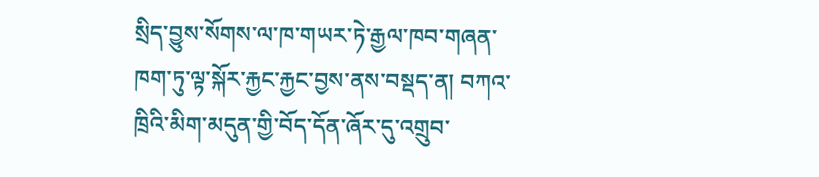སྲིད་བྱུས་སོགས་ལ་ཁ་གཡར་ཏེ་རྒྱལ་ཁབ་གཞན་ཁག་ཏུ་ལྟ་སྐོར་རྐྱང་རྐྱང་བྱས་ནས་བསྡད་ན། བཀའ་ཁྲིའི་མིག་མདུན་གྱི་བོད་དོན་ཞོར་དུ་འགྲུབ་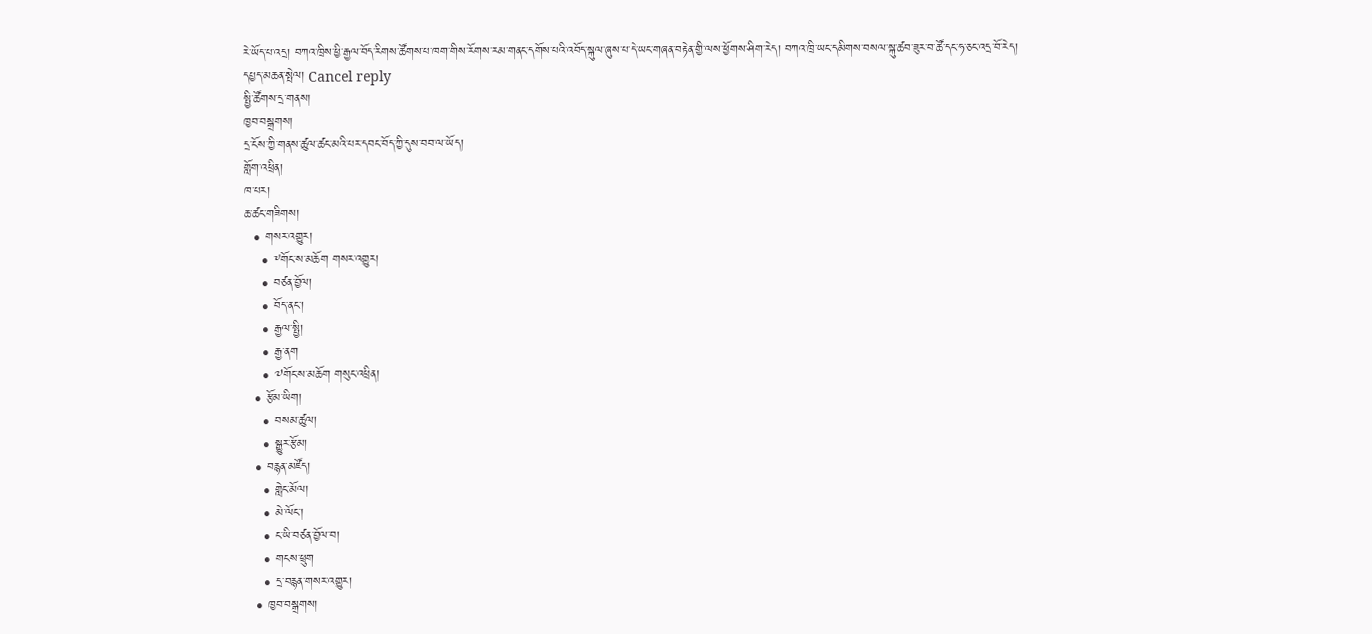རེ་ཡོད་པ་འདྲ། བཀའ་ཁྲིས་ཕྱི་རྒྱལ་བོད་རིགས་ཚོགས་པ་ཁག་གིས་རོགས་རམ་གནང་དགོས་པའི་འབོད་སྐུལ་ཞུས་པ་དེ་ཡང་གཞན་བརྟེན་གྱི་ལས་ཕྱོགས་ཤིག་རེད། བཀའ་ཁྲི་ཡང་དམིགས་བསལ་སྐུ་ཚབ་ཟུར་བ་ཚོ་དང་ཧ་ཅང་འདྲ་བོ་རེད།
དཔྱད་མཆན་སྤེལ། Cancel reply
སྤྱི་ཚོགས་དྲ་གནས།
ཁྱབ་བསྒྲགས།
དྲ་ངོས་ཀྱི་གནས་ཚུལ་ཚང་མའི་པར་དབང་བོད་ཀྱི་དུས་བབ་ལ་ཡོད།
གློག་འཕྲིན།
ཁ་པར།
ཆ་ཚང་གཟིགས།
  • གསར་འགྱུར།
    • ༸གོང་ས་མཆོག གསར་འགྱུར།
    • བཙན་བྱོལ།
    • བོད་ནང་།
    • རྒྱལ་སྤྱི།
    • རྒྱ་ནག
    • ༧གོང་ས་མཆོག གསུང་འཕྲིན།
  • རྩོམ་ཡིག།
    • བསམ་ཚུལ།
    • སྒྱུར་རྩོམ།
  • བརྙན་མཛོད།
    • གླེང་མོལ།
    • མེ་ལོང་།
    • ང་ཡི་བཙན་བྱོལ་བ།
    • གངས་ཕྲུག
    • དྲ་བརྙན་གསར་འགྱུར།
  • ཁྱབ་བསྒྲགས།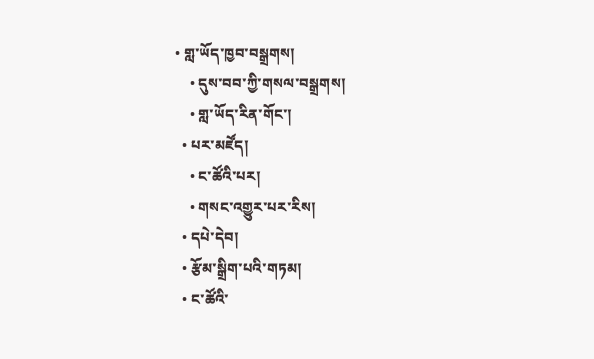• གླ་ཡོད་ཁྱབ་བསྒྲགས།
    • དུས་བབ་ཀྱི་གསལ་བསྒྲགས།
    • གླ་ཡོད་རིན་གོང་།
  • པར་མཛོད།
    • ང་ཚོའི་པར།
    • གསང་འགྱུར་པར་རིས།
  • དཔེ་དེབ།
  • རྩོམ་སྒྲིག་པའི་གཏམ།
  • ང་ཚོའི་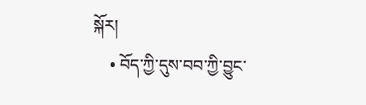སྐོར།
    • བོད་ཀྱི་དུས་བབ་ཀྱི་བྱུང་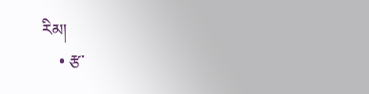རིམ།
    • རྩ་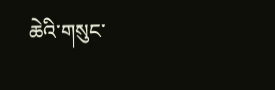ཆེའི་གསུང་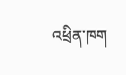འཕྲིན་ཁག